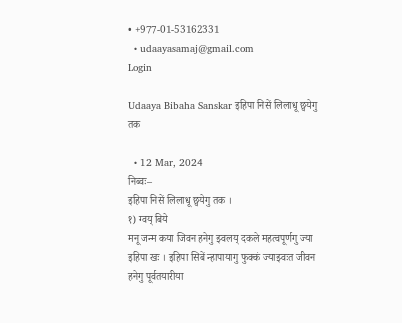• +977-01-53162331
  • udaayasamaj@gmail.com
Login

Udaaya Bibaha Sanskar इहिपा निसें लिलाधू छ्वयेगु तक

  • 12 Mar, 2024
निब्वः–
इहिपा निसें लिलाधू छ्वयेगु तक ।
१) ग्वय् बिये
मनू जन्म कया जिवन हनेगु झ्वलय् दकले महत्वपूर्णगु ज्या इहिपा खः । इहिपा सिबें न्हापायागु फुक्कं ज्याझ्वःत जीवन हनेगु पूर्वतयारीया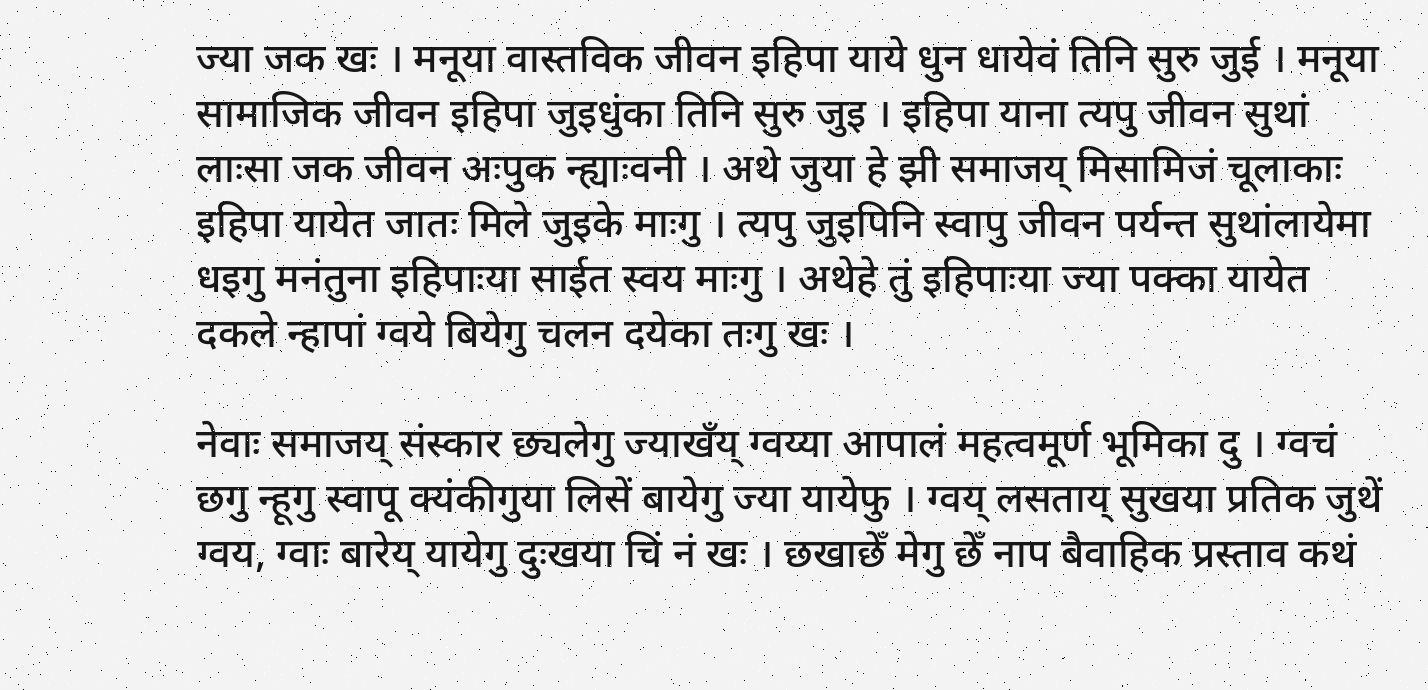ज्या जक खः । मनूया वास्तविक जीवन इहिपा याये धुन धायेवं तिनि सुरु जुई । मनूया सामाजिक जीवन इहिपा जुइधुंका तिनि सुरु जुइ । इहिपा याना त्यपु जीवन सुथां लाःसा जक जीवन अःपुक न्ह्याःवनी । अथे जुया हे झी समाजय् मिसामिजं चूलाकाः इहिपा यायेत जातः मिले जुइके माःगु । त्यपु जुइपिनि स्वापु जीवन पर्यन्त सुथांलायेमा धइगु मनंतुना इहिपाःया साईत स्वय माःगु । अथेहे तुं इहिपाःया ज्या पक्का यायेत दकले न्हापां ग्वये बियेगु चलन दयेका तःगु खः ।

नेवाः समाजय् संस्कार छ्यलेगु ज्याखँय् ग्वय्या आपालं महत्वमूर्ण भूमिका दु । ग्वचं छगु न्हूगु स्वापू क्यंकीगुया लिसें बायेगु ज्या यायेफु । ग्वय् लसताय् सुखया प्रतिक जुथें ग्वय, ग्वाः बारेय् यायेगु दुःखया चिं नं खः । छखाछेँ मेगु छेँ नाप बैवाहिक प्रस्ताव कथं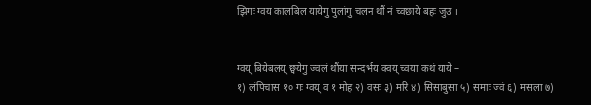झिगः ग्वय कालबिल यायेगु पुलांगु चलन थौं नं च्वछाये बहः जुउ ।


ग्वय् बियेबलय् छ्वयेगु ज्वलं थौंया सन्दर्भय क्वय् च्वया कथं याये –
१) लंपिचास १० गः ग्वय् व १ मोह २) वसः ३) मरि ४) सिसाबुसा ५) समाः ज्वं ६) मसला ७)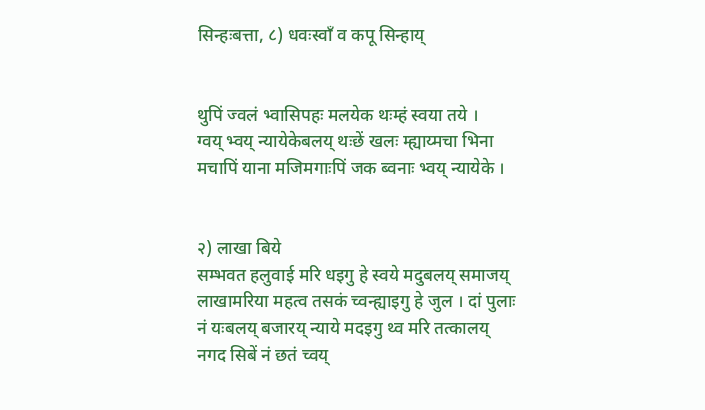सिन्हःबत्ता, ८) धवःस्वाँ व कपू सिन्हाय्


थुपिं ज्वलं भ्वासिपहः मलयेक थःम्हं स्वया तये ।
ग्वय् भ्वय् न्यायेकेबलय् थःछें खलः म्ह्याय्मचा भिना मचापिं याना मजिमगाःपिं जक ब्वनाः भ्वय् न्यायेके ।


२) लाखा बिये
सम्भवत हलुवाई मरि धइगु हे स्वये मदुबलय् समाजय् लाखामरिया महत्व तसकं च्वन्ह्याइगु हे जुल । दां पुलाः नं यःबलय् बजारय् न्याये मदइगु थ्व मरि तत्कालय् नगद सिबें नं छतं च्वय्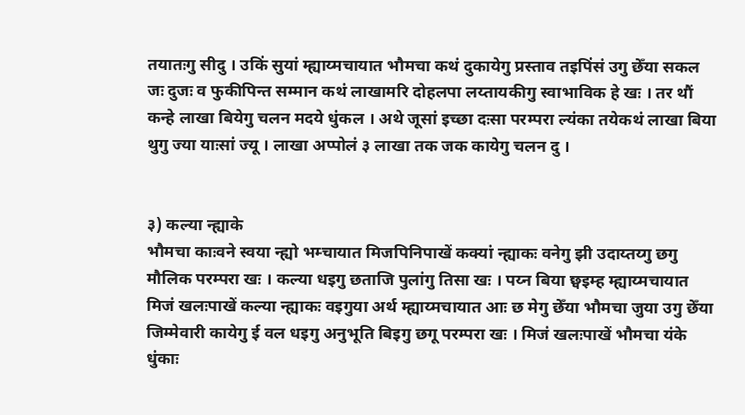तयातःगु सीदु । उकिं सुयां म्ह्याय्मचायात भौमचा कथं दुकायेगु प्रस्ताव तइपिंसं उगु छेँया सकल जः दुजः व फुकीपिन्त सम्मान कथं लाखामरि दोहलपा लय्तायकीगु स्वाभाविक हे खः । तर थौं कन्हे लाखा बियेगु चलन मदये धुंकल । अथे जूसां इच्छा दःसा परम्परा ल्यंका तयेकथं लाखा बिया थुगु ज्या याःसां ज्यू । लाखा अप्पोलं ३ लाखा तक जक कायेगु चलन दु ।


३) कल्या न्ह्याके
भौमचा काःवने स्वया न्ह्यो भम्चायात मिजपिनिपाखें कक्यां न्ह्याकः वनेगु झी उदाय्तय्गु छगु मौलिक परम्परा खः । कल्या धइगु छताजि पुलांगु तिसा खः । पय्न बिया छ्वइम्ह म्ह्याय्मचायात मिजं खलःपाखें कल्या न्ह्याकः वइगुया अर्थ म्ह्याय्मचायात आः छ मेगु छेँया भौमचा जुया उगु छेँया जिम्मेवारी कायेगु ई वल धइगु अनुभूति बिइगु छगू परम्परा खः । मिजं खलःपाखें भौमचा यंके धुंकाः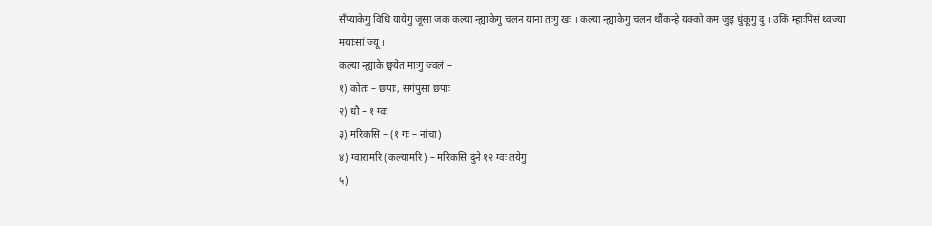सँप्याकेगु विधि यायेगु जूसा जक कल्या न्ह्याकेगु चलन याना तःगु खः । कल्या न्ह्याकेगु चलन थौंकन्हे यक्को कम जुइ धुंकूगु दु । उकिं म्हाःपिसं थ्वज्या मयाःसां ज्यू ।
कल्या न्ह्याके छ्वयेत माःगु ज्वलं –
१) कोतः – छपाः, सगंपुसा छपाः
२) धौ – १ ग्वः
३) मरिकसि – (१ गः – नांचा)
४) ग्वारामरि (कल्यामरि) – मरिकसि दुने १२ ग्वः तयेगु
५)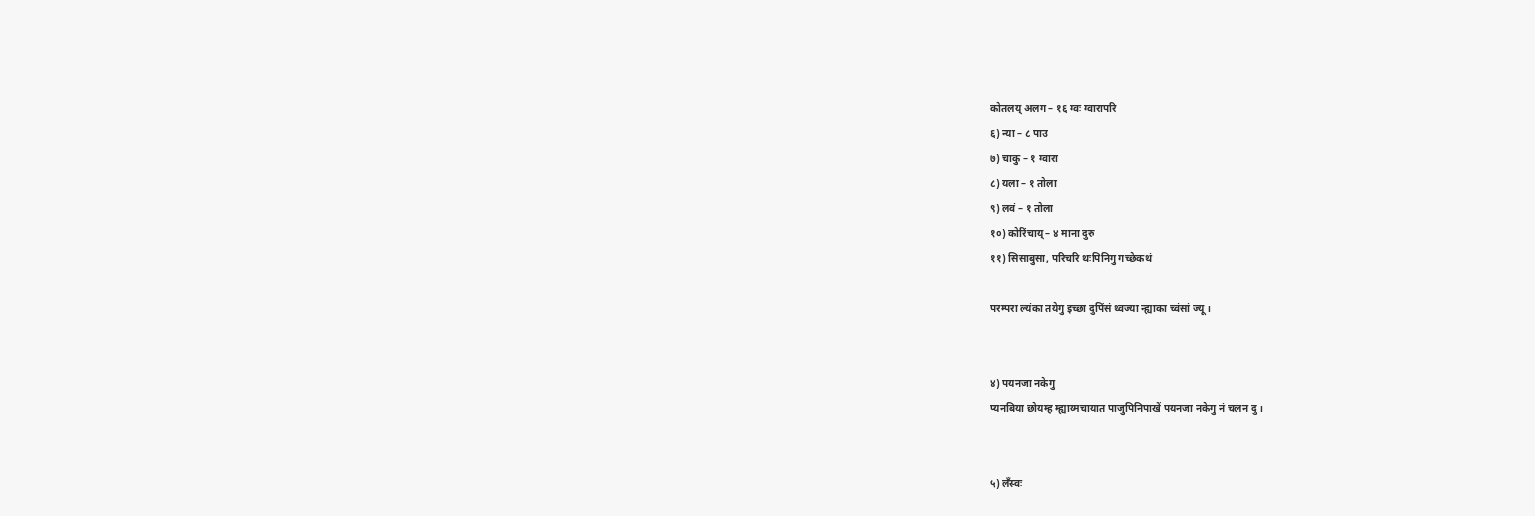कोतलय् अलग – १६ ग्वः ग्वारापरि
६) न्या – ८ पाउ
७) चाकु – १ ग्वारा
८) यला – १ तोला
९) लवं – १ तोला
१०) कोरिंचाय् – ४ माना दुरु
११) सिसाबुसा, परिचरि थःपिनिगु गच्छेकथं

परम्परा ल्यंका तयेगु इच्छा दुपिंसं थ्वज्या न्ह्याका च्वंसां ज्यू ।


४) पयनजा नकेगु
प्यनबिया छोयम्ह म्ह्याय्मचायात पाजुपिनिपाखें पयनजा नकेगु नं चलन दु ।


५) लँस्वः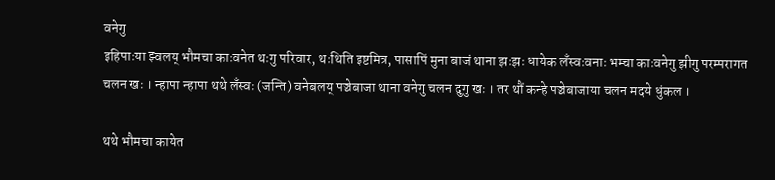वनेगु
इहिपाःया झ्वलय् भौमचा काःवनेत थःगु परिवार, थःथिति इष्टमित्र, पासापिं मुना बाजं थाना झःझः धायेक लँस्वःवनाः भम्चा काःवनेगु झीगु परम्परागत चलन खः । न्हापा न्हापा थथे लँस्वः (जन्ति) वनेबलय् पञ्चेबाजा थाना वनेगु चलन दुगु खः । तर थौं कन्हे पञ्चेबाजाया चलन मदये धुंकल ।

थथे भौमचा कायेत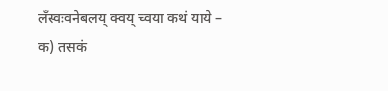लँस्वःवनेबलय् क्वय् च्वया कथं याये –
क) तसकं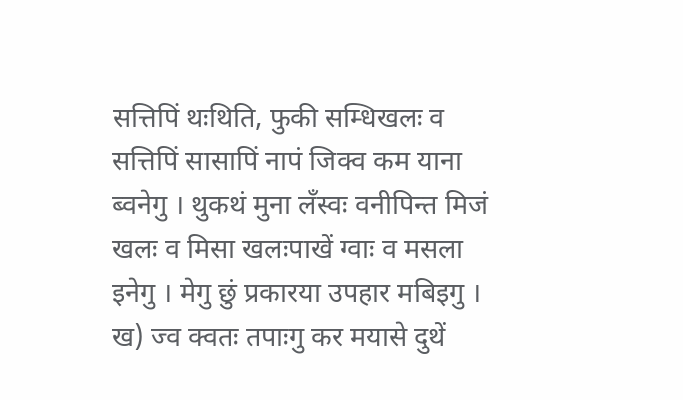सत्तिपिं थःथिति, फुकी सम्धिखलः व सत्तिपिं सासापिं नापं जिक्व कम याना ब्वनेगु । थुकथं मुना लँस्वः वनीपिन्त मिजं खलः व मिसा खलःपाखें ग्वाः व मसला इनेगु । मेगु छुं प्रकारया उपहार मबिइगु ।
ख) ज्व क्वतः तपाःगु कर मयासे दुथें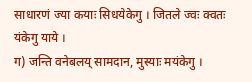साधारणं ज्या कयाः सिधयेकेगु । जितले ज्वः क्वतः यंकेगु याये ।
ग) जन्ति वनेबलय् सामदान, मुस्याः मयंकेगु ।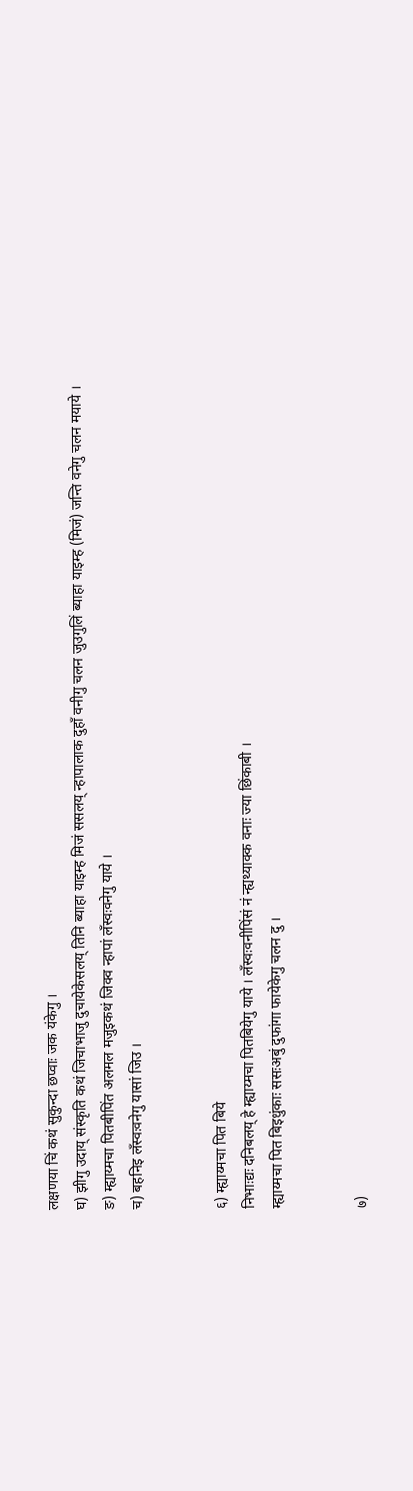लक्षणया चिं कथं सुकुन्दा छप्वाः जक यंकेगु ।
घ) झीगु उदाय् संस्कृति कथं जिचाभाजु दुचायेकेसलय् तिनि ब्याहा याइम्ह मिजं ससलय् न्हापालाक दुहाँ वनीगु चलन जुउगुलिं ब्याहा याइम्ह (मिजं) जन्ति वनेगु चलन मयाये ।
ङ) म्ह्याय्मचा पितबीपिंत अलमल मजुइकथं जिक्व न्हापां लँस्वःवनेगु याये ।
च) बहनिइ लँस्वःवनेगु यासां जिउ ।


६) म्ह्याय्मचा पित बिये
निभाःद्यः दनिबलय् हे म्ह्याय्मचा पितबियेगु याये । लँस्वःवनीपिंसं नं न्ह्यथ्याक्क वनाः ज्या छिंकाबी ।
म्ह्याय्मचा पित बिइधुंकाः ससःअबुं दुफांगा फायेकेगु चलन दु ।


७)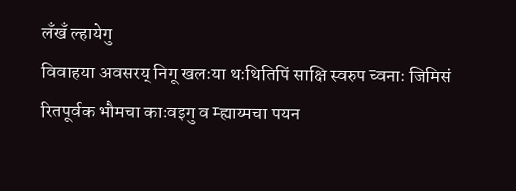लँखँ ल्हायेगु
विवाहया अवसरय् निगू खलःया थःथितिपिं साक्षि स्वरुप च्वनाः जिमिसं रितपूर्वक भौमचा काःवइगु व म्ह्याय्मचा पयन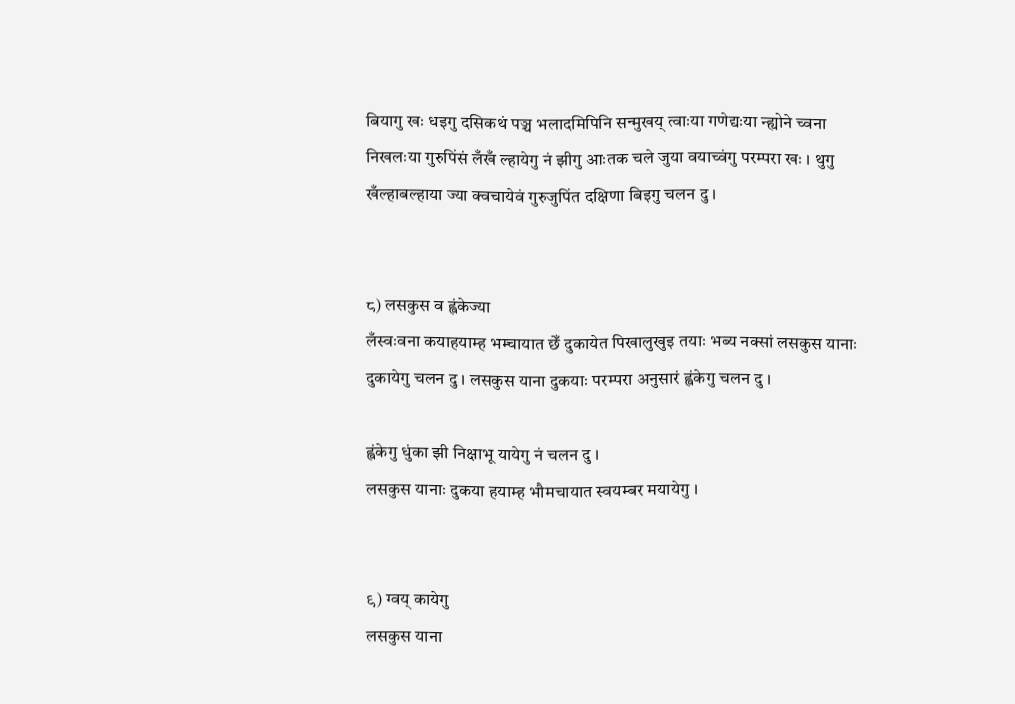बियागु खः धइगु दसिकथं पञ्च भलादमिपिनि सन्मुखय् त्वाःया गणेद्यःया न्ह्योने च्वना निखलःया गुरुपिंसं लँखँ ल्हायेगु नं झीगु आःतक चले जुया वयाच्वंगु परम्परा खः । थुगु खँल्हाबल्हाया ज्या क्वचायेवं गुरुजुपिंत दक्षिणा बिइगु चलन दु ।


८) लसकुस व ह्वंकेज्या
लँस्वःवना कयाहयाम्ह भम्चायात छेँ दुकायेत पिखालुखुइ तयाः भब्य नक्सां लसकुस यानाः दुकायेगु चलन दु । लसकुस याना दुकयाः परम्परा अनुसारं ह्वंकेगु चलन दु ।

ह्वंकेगु धुंका झी निक्षाभू यायेगु नं चलन दु ।
लसकुस यानाः दुकया हयाम्ह भौमचायात स्वयम्बर मयायेगु ।


९) ग्वय् कायेगु
लसकुस याना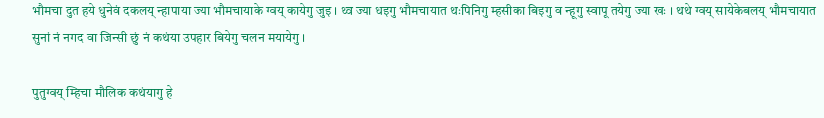भौमचा दुत हये धुनेवं दकलय् न्हापाया ज्या भौमचायाके ग्वय् कायेगु जुइ । थ्व ज्या धइगु भौमचायात थःपिनिगु म्हसीका बिइगु व न्हूगु स्वापू तयेगु ज्या खः । थथे ग्वय् सायेकेबलय् भौमचायात सुनां नं नगद वा जिन्सी छुं नं कथंया उपहार बियेगु चलन मयायेगु ।

पुतुग्वय् म्हिचा मौलिक कथंयागु हे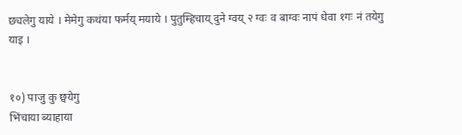छ्यलेगु याये । मेमेगु कथंया फर्मय् मयाये । पुतुम्हिचाय् दुने ग्वय् २ ग्वः व बाग्वः नापं धेवा १गः नं तयेगु याइ ।


१०) पाजु कु छ्वयेगु
भिंचाया ब्याहाया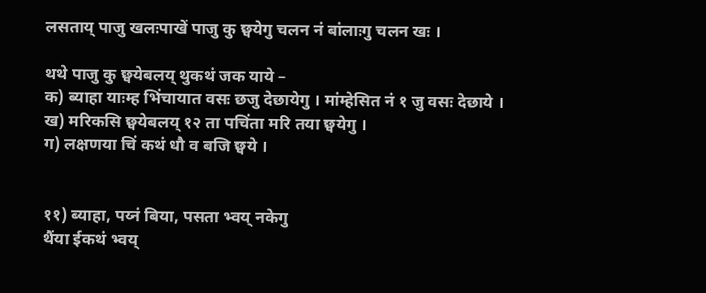लसताय् पाजु खलःपाखें पाजु कु छ्वयेगु चलन नं बांलाःगु चलन खः ।

थथे पाजु कु छ्वयेबलय् थुकथं जक याये –
क) ब्याहा याःम्ह भिंचायात वसः छजु देछायेगु । मांम्हेसित नं १ जु वसः देछाये ।
ख) मरिकसि छ्वयेबलय् १२ ता पचिंता मरि तया छ्वयेगु ।
ग) लक्षणया चिं कथं धौ व बजि छ्वये ।


११) ब्याहा, पय्नं बिया, पसता भ्वय् नकेगु
थैंया ईकथं भ्वय्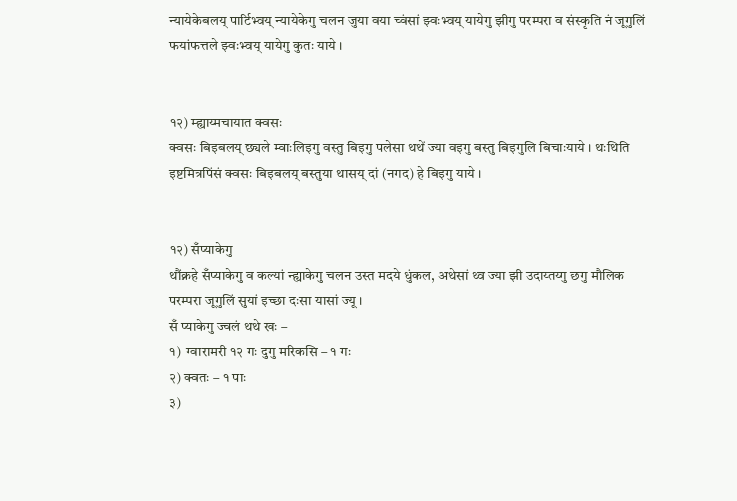न्यायेकेबलय् पार्टिभ्वय् न्यायेकेगु चलन जुया वया च्वंसां झ्वःभ्वय् यायेगु झीगु परम्परा व संस्कृति नं जूगुलिं फयांफत्तले झ्वःभ्वय् यायेगु कुतः याये ।


१२) म्ह्याय्मचायात क्वसः
क्वसः बिइबलय् छ्यले म्वाःलिइगु वस्तु बिइगु पलेसा थथें ज्या वइगु बस्तु बिइगुलि बिचाःयाये । थःथिति इष्टमित्रपिंसं क्वसः बिइबलय् बस्तुया थासय् दां (नगद) हे बिइगु याये ।


१२) सँप्याकेगु
थौंक्नहे सँप्याकेगु व कल्यां न्ह्याकेगु चलन उस्त मदये धुंकल, अथेसां थ्व ज्या झी उदाय्तय्गु छगु मौलिक परम्परा जूगुलिं सुयां इच्छा दःसा यासां ज्यू ।
सँ प्याकेगु ज्वलं थथे खः –
१)  ग्वारामरी १२ गः दुगु मरिकसि – १ गः
२) क्वतः – १ पाः
३)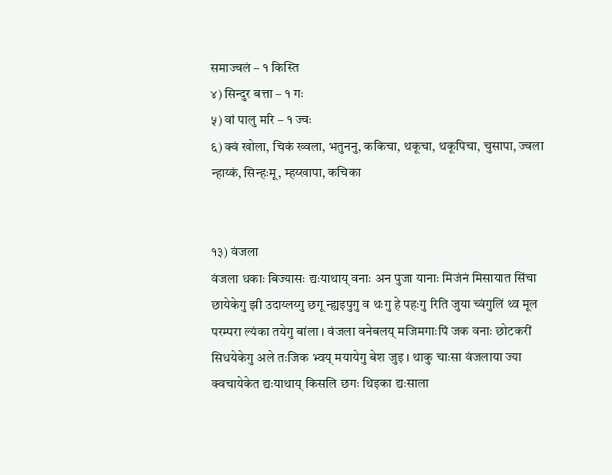समाज्वलं – १ किस्ति
४) सिन्दुर बत्ता – १ गः
५) वां पालु मरि – १ ज्वः
६) क्वं खोला, चिकं ख्वला, भतुननु, ककिचा, थकूचा, थकूपिचा, चुसापा, ज्वला न्हाय्कं, सिन्हःमू, म्हय्खापा, कचिका


१३) वंजला
वंजला धकाः बिज्यासः द्यःयाथाय् वनाः अन पुजा यानाः मिजंनं मिसायात सिंचा छायेकेगु झी उदाय्लय्गु छगू न्ह्यइपुगु व थःगु हे पहःगु रिति जुया च्वंगुलिं थ्व मूल परम्परा ल्यंका तयेगु बांला । वंजला वनेबलय् मजिमगाःपिं जक वनाः छोटकरीं सिधयेकेगु अले तःजिक भ्वय् मयायेगु बेश जुइ । थाकु चाःसा वंजलाया ज्या क्वचायेकेत द्यःयाथाय् किसलि छगः थिइका द्यःसाला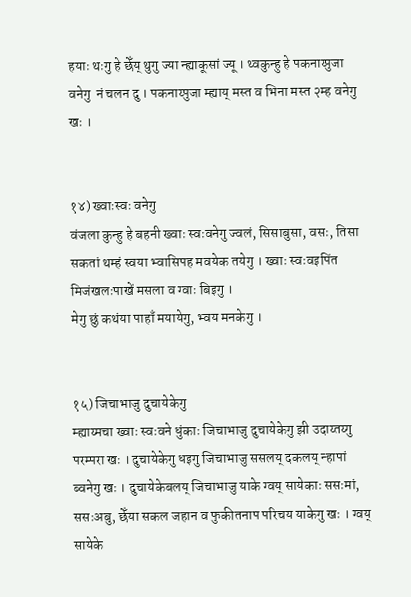हयाः थःगु हे छेँय् थुगु ज्या न्ह्याकूसां ज्यू । थ्वकुन्हु हे पकनाय्पुजा वनेगु  नं चलन दु । पकनाय्पुजा म्ह्याय् मस्त व भिना मस्त २म्ह वनेगु खः ।


१४) ख्वाःस्वः वनेगु
वंजला कुन्हु हे बहनी ख्वाः स्वःवनेगु ज्वलं, सिसाबुसा, वसः, तिसा सकतां थम्हं स्वया भ्वासिपह मवयेक तयेगु । ख्वाः स्वःवइपिंत मिजंखलःपाखें मसला व ग्वाः बिइगु ।
मेगु छुं कथंया पाहाँ मयायेगु, भ्वय मनकेगु ।


१५) जिचाभाजु दुचायेकेगु
म्ह्याय्मचा ख्वाः स्वःवने धुंकाः जिचाभाजु दुचायेकेगु झी उदाय्तय्गु परम्परा खः । दुचायेकेगु धइगु जिचाभाजु ससलय् दकलय् न्हापां ब्वनेगु खः । दुचायेकेबलय् जिचाभाजु याके ग्वय् सायेकाः ससःमां, ससःअबु, छेँया सकल जहान व फुकीतनाप परिचय याकेगु खः । ग्वय् सायेके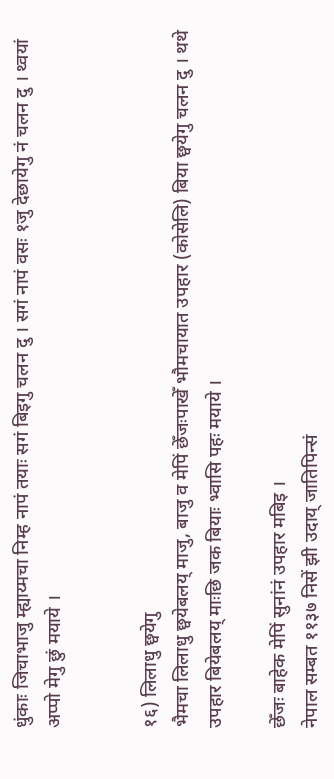धुंकाः जिचाभाजु म्ह्याय्मचा निम्ह नापं तयाः सगं बिइगु चलन दु । सगं नापं वसः १जु देछायेगु नं चलन दु । थ्वयां अप्पो मेगु छुं मयाये ।


१६) लिलाधु छ्वयेगु
भैमचा लिलाधु छ्वयेबलय् माजु, बाजु व मेपिं छेँजःपाखेँ भौमचायात उपहार (कोसेलि) बिया छ्वयेगु चलन दु । थथे उपहार बियेबलय् माःछि जक बियाः भ्वासि पहः मयाये ।

छेँजः बाहेक मेपिं सुनांनं उपहार मबिइ ।
नेपाल सम्बत ११३७ निसें झी उदाय् जातिपिन्सं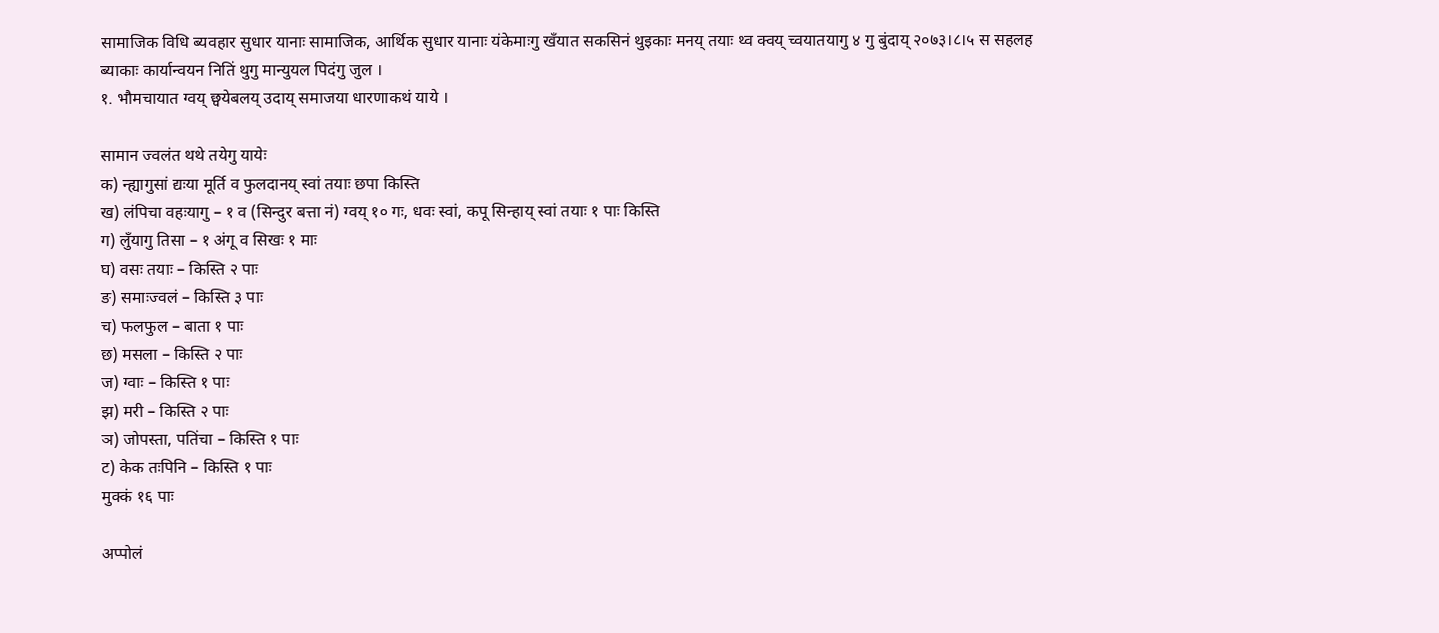सामाजिक विधि ब्यवहार सुधार यानाः सामाजिक, आर्थिक सुधार यानाः यंकेमाःगु खँयात सकसिनं थुइकाः मनय् तयाः थ्व क्वय् च्वयातयागु ४ गु बुंदाय् २०७३।८।५ स सहलह ब्याकाः कार्यान्वयन नितिं थुगु मान्युयल पिदंगु जुल ।
१. भौमचायात ग्वय् छ्वयेबलय् उदाय् समाजया धारणाकथं याये ।

सामान ज्वलंत थथे तयेगु यायेः
क) न्ह्यागुसां द्यःया मूर्ति व फुलदानय् स्वां तयाः छपा किस्ति
ख) लंपिचा वहःयागु – १ व (सिन्दुर बत्ता नं) ग्वय् १० गः, धवः स्वां, कपू सिन्हाय् स्वां तयाः १ पाः किस्ति
ग) लुँयागु तिसा – १ अंगू व सिखः १ माः
घ) वसः तयाः – किस्ति २ पाः
ङ) समाःज्वलं – किस्ति ३ पाः
च) फलफुल – बाता १ पाः
छ) मसला – किस्ति २ पाः
ज) ग्वाः – किस्ति १ पाः
झ) मरी – किस्ति २ पाः
ञ) जोपस्ता, पतिंचा – किस्ति १ पाः
ट) केक तःपिनि – किस्ति १ पाः
मुक्कं १६ पाः

अप्पोलं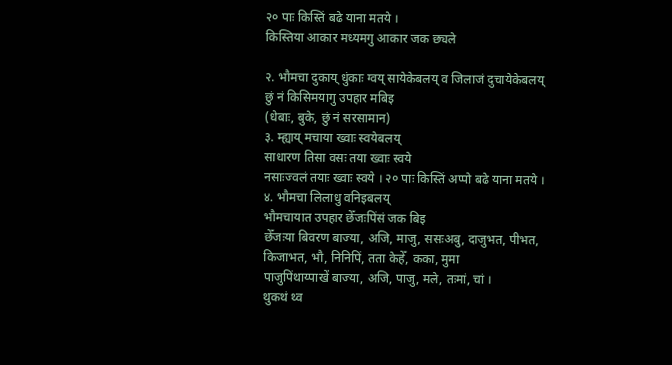२० पाः किस्तिं बढे याना मतये ।
किस्तिया आकार मध्यमगु आकार जक छ्यले

२. भौमचा दुकाय् धुंकाः ग्वय् सायेकेबलय् व जिलाजं दुचायेकेबलय्
छुं नं किसिमयागु उपहार मबिइ
(धेबाः, बुके, छुं नं सरसामान)
३. म्ह्याय् मचाया ख्वाः स्वयेबलय्
साधारण तिसा वसः तया ख्वाः स्वये
नसाःज्वलं तयाः ख्वाः स्वये । २० पाः किस्तिं अप्पो बढे याना मतये ।
४. भौमचा लिलाधु वनिइबलय्
भौमचायात उपहार छेँजःपिंसं जक बिइ
छेँजःया बिवरण बाज्या, अजि, माजु, ससःअबु, दाजुभत, पीभत, किजाभत, भौ, निनिपिं, तता केहेँ, कका, मुमा
पाजुपिंथाय्पाखें बाज्या, अजि, पाजु, मले, तःमां, चां ।
थुकथं थ्व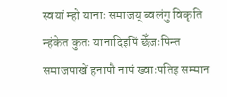स्वयां म्हो यानाः समाजय् ब्वलंगु विकृति न्हंकेत कुतः यानादिइपिं छेँजःपिन्त समाजपाखें हनापौ नापं ख्वाःपतिइ सम्मान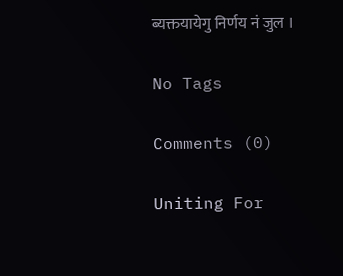ब्यक्तयायेगु निर्णय नं जुल ।

No Tags

Comments (0)

Uniting For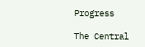Progress

The Central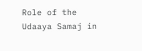Role of the Udaaya Samaj in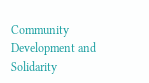Community Development and Solidarity